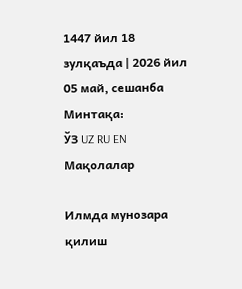1447 йил 18 зулқаъда | 2026 йил 05 май, сешанба
Минтақа:
ЎЗ UZ RU EN
Мақолалар

Илмда мунозара қилиш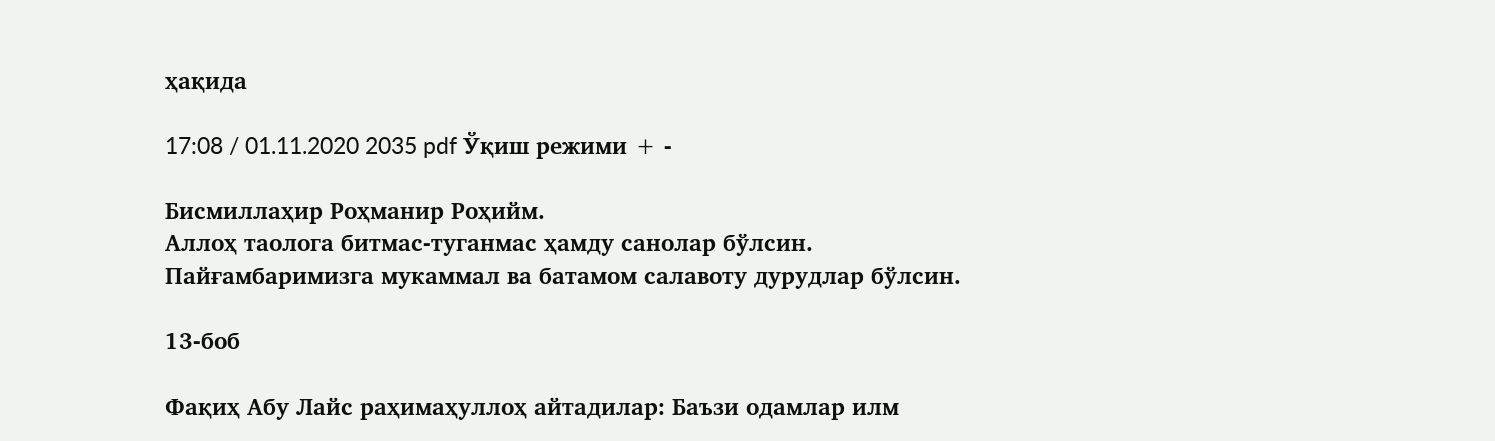ҳақида

17:08 / 01.11.2020 2035 pdf Ўқиш режими + -

Бисмиллаҳир Роҳманир Роҳийм.
Аллоҳ таолога битмас-туганмас ҳамду санолар бўлсин.
Пайғамбаримизга мукаммал ва батамом салавоту дурудлар бўлсин.

13-боб

Фақиҳ Абу Лайс раҳимаҳуллоҳ айтадилар: Баъзи одамлар илм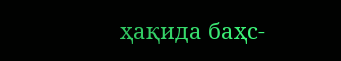ҳақида баҳс-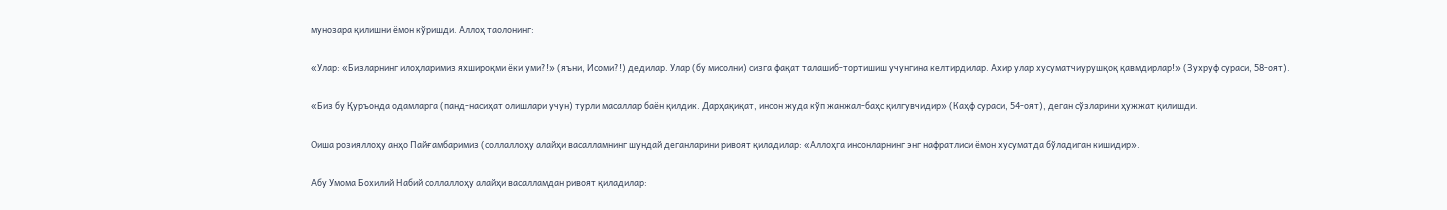мунозара қилишни ёмон кўришди. Аллоҳ таолонинг:

«Улар: «Бизларнинг илоҳларимиз яхшироқми ёки уми?!» (яъни, Исоми?!) дедилар. Улар (бу мисолни) сизга фақат талашиб-тортишиш учунгина келтирдилар. Ахир улар хусуматчиурушқоқ қавмдирлар!» (Зухруф сураси, 58-оят).

«Биз бу Қуръонда одамларга (панд-насиҳат олишлари учун) турли масаллар баён қилдик. Дарҳақиқат, инсон жуда кўп жанжал-баҳс қилгувчидир» (Каҳф сураси, 54-оят), деган сўзларини ҳужжат қилишди.

Оиша розияллоҳу анҳо Пайғамбаримиз (соллаллоҳу алайҳи васалламнинг шундай деганларини ривоят қиладилар: «Аллоҳга инсонларнинг энг нафратлиси ёмон хусуматда бўладиган кишидир».

Абу Умома Бохилий Набий соллаллоҳу алайҳи васалламдан ривоят қиладилар: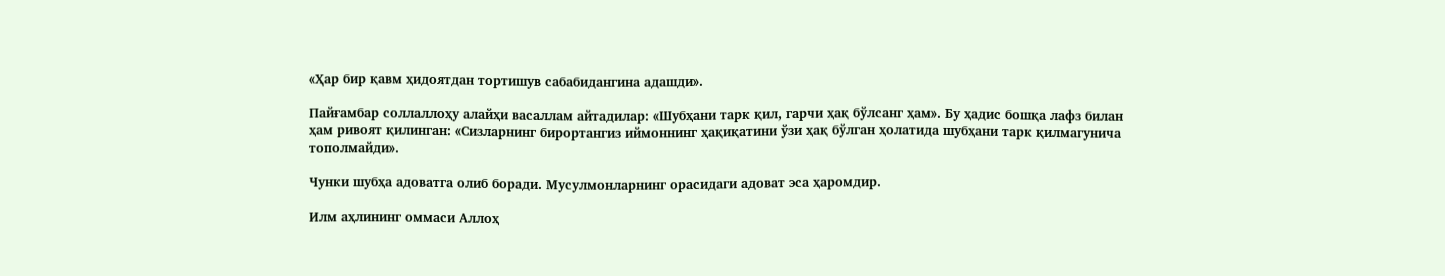«Ҳар бир қавм ҳидоятдан тортишув сабабидангина адашди».

Пайғамбар соллаллоҳу алайҳи васаллам айтадилар: «Шубҳани тарк қил, гарчи ҳақ бўлсанг ҳам». Бу ҳадис бошқа лафз билан ҳам ривоят қилинган: «Сизларнинг бирортангиз иймоннинг ҳақиқатини ўзи ҳақ бўлган ҳолатида шубҳани тарк қилмагунича тополмайди».

Чунки шубҳа адоватга олиб боради. Мусулмонларнинг орасидаги адоват эса ҳаромдир.

Илм аҳлининг оммаси Аллоҳ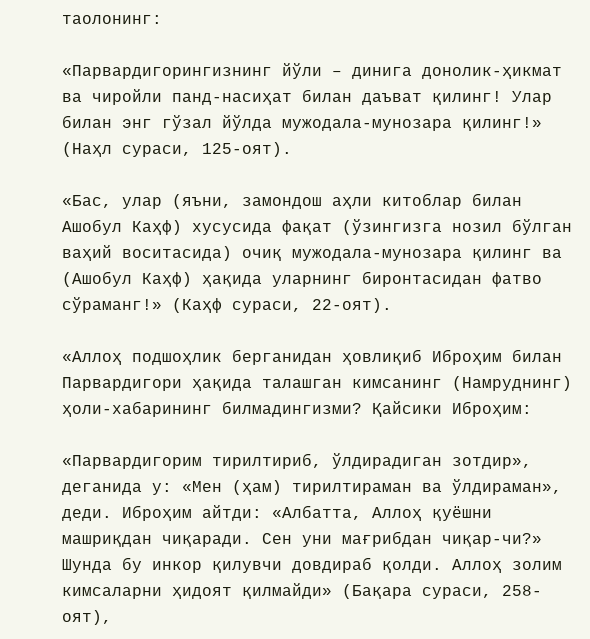таолонинг:

«Парвардигорингизнинг йўли – динига донолик-ҳикмат ва чиройли панд-насиҳат билан даъват қилинг! Улар билан энг гўзал йўлда мужодала-мунозара қилинг!» (Наҳл сураси, 125-оят).

«Бас, улар (яъни, замондош аҳли китоблар билан Ашобул Каҳф) хусусида фақат (ўзингизга нозил бўлган ваҳий воситасида) очиқ мужодала-мунозара қилинг ва (Ашобул Каҳф) ҳақида уларнинг биронтасидан фатво сўраманг!» (Каҳф сураси, 22-оят).

«Аллоҳ подшоҳлик берганидан ҳовлиқиб Иброҳим билан Парвардигори ҳақида талашган кимсанинг (Намруднинг) ҳоли-хабарининг билмадингизми? Қайсики Иброҳим:

«Парвардигорим тирилтириб, ўлдирадиган зотдир», деганида у: «Мен (ҳам) тирилтираман ва ўлдираман», деди. Иброҳим айтди: «Албатта, Аллоҳ қуёшни машриқдан чиқаради. Сен уни мағрибдан чиқар-чи?» Шунда бу инкор қилувчи довдираб қолди. Аллоҳ золим кимсаларни ҳидоят қилмайди» (Бақара сураси, 258-оят),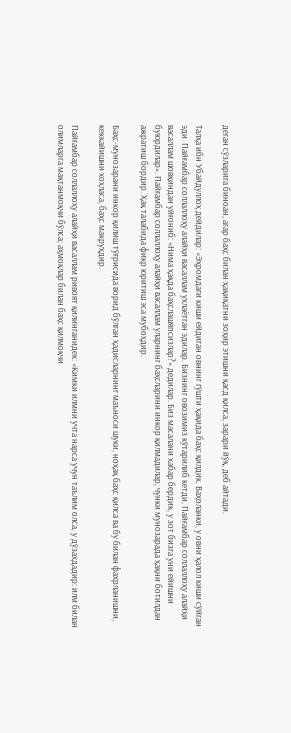деган сўзларига биноан, агар баҳс билан ҳақиқатни зоҳир этишни қасд қилса, зарари йўқ, деб айтади.

Талҳа ибн Убайдуллоҳ дейдилар: «Эҳромдаги киши ейдиган овнинг гўшти ҳақида баҳс қилдик. Ваҳоланки, у овни ҳалол киши сўйган эди. Пайғамбар соллаллоҳу алайҳи васаллам ухлаётган эдилар. Бизнинг овозимиз кўтарилиб кетди. Пайғамбар соллаллоҳу алайҳи васаллам шовқиндан уйғониб: «Нима ҳақда баҳслашяпсизлар?» дедилар. Биз масалани хабар бердик, у зот бизга уни ейишни буюрдилар». Пайғамбар соллаллоҳу алайҳи васаллам уларнинг баҳсларини инкор қилмадилар, чунки мунозарада ҳақни ботилдан ажратиш бордир. Ҳақ талабида фикр юритиш эса мубоҳдир.

Баҳс-мунозарани инкор қилиш тўғрисида ворид бўлган ҳадисларнинг маъноси шуки, ноҳақ баҳс қилса ва бу билан фахрланишни, кеккайишни хоҳласа, баҳс макруҳдир.

Пайғамбар соллаллоҳу алайҳи васаллам ривоят қилинганидек: «Кимки илмни учта нарса учун таълим олса, у дўзахдадир: илм билан олимларга мақтанмоқчи бўлса; аҳмоқлар билан баҳс қилмоқчи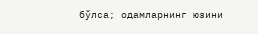бўлса; одамларнинг юзини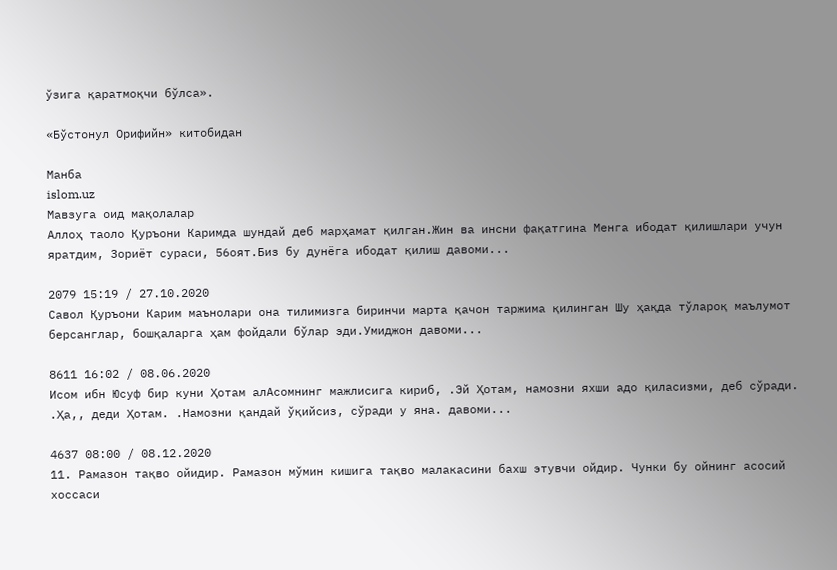ўзига қаратмоқчи бўлса».

«Бўстонул Орифийн» китобидан

Манба
islom.uz
Мавзуга оид мақолалар
Аллоҳ таоло Қуръони Каримда шундай деб марҳамат қилган.Жин ва инсни фақатгина Менга ибодат қилишлари учун яратдим, Зориёт сураси, 56оят.Биз бу дунёга ибодат қилиш давоми...

2079 15:19 / 27.10.2020
Савол Қуръони Карим маънолари она тилимизга биринчи марта қачон таржима қилинган Шу ҳақда тўлароқ маълумот берсанглар, бошқаларга ҳам фойдали бўлар эди.Умиджон давоми...

8611 16:02 / 08.06.2020
Исом ибн Юсуф бир куни Ҳотам алАсомнинг мажлисига кириб, .Эй Ҳотам, намозни яхши адо қиласизми, деб сўради. .Ҳа,, деди Ҳотам. .Намозни қандай ўқийсиз, сўради у яна. давоми...

4637 08:00 / 08.12.2020
11. Рамазон тақво ойидир. Рамазон мўмин кишига тақво малакасини бахш этувчи ойдир. Чунки бу ойнинг асосий хоссаси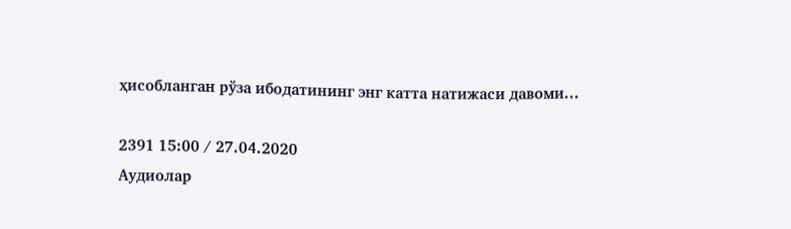ҳисобланган рўза ибодатининг энг катта натижаси давоми...

2391 15:00 / 27.04.2020
Аудиолар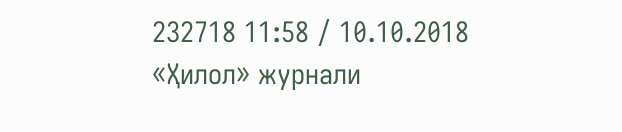232718 11:58 / 10.10.2018
«Ҳилол» журнали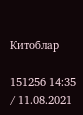Китоблар

151256 14:35 / 11.08.2021